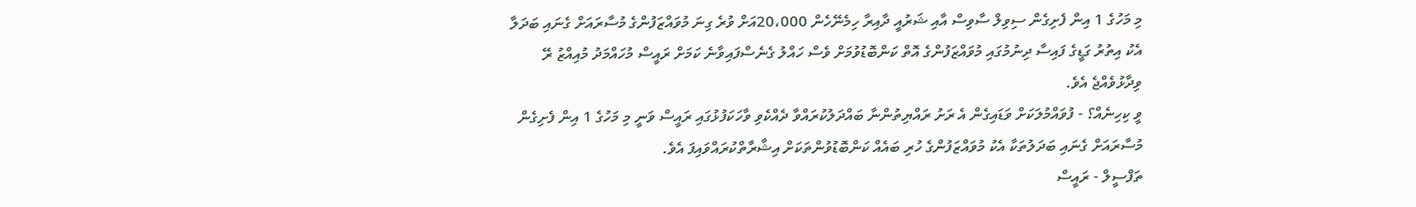މި މަހުގެ 1 އިން ފެށިގެން ސިވިލް ސާވިސް އާއި ޝަރުއީ ދާއިރާ ހިމެނޭހެން 20،000އަށް ވުރެ ގިނަ މުވައްޒަފުންގެ މުސާރައަށް ގެނައި ބަދަލާ އެކު އިތުރު ގަޑީގެ ފައިސާ ދިނުމުގައި މުވައްޒަފުންގެ އޮތް ކަންބޮޑުވުމަށް ވެސް ހައްލު ގެނެސްފައިވާނެ ކަމަށް ރައީސް މުހައްމަދު މުއިއްޒު ރޭ ވިދާޅުވެއްޖެ އެވެ.
ވީ ކިހިނެއް؟ - ފުވައްމުލަކަށް ވަޑައިގެން އެ ރަށު ރައްޔިތުންނާ ބައްދަލުކުރައްވާ ދެއްކެވި ވާހަކަފުޅުގައި ރައީސް ވަނީ މި މަހުގެ 1 އިން ފެށިގެން މުސާރައަށް ގެނައި ބަދަލުތަކާ އެކު މުވައްޒަފުންގެ ހުރި ބައެއް ކަންބޮޑުވުންތަކަށް އިޝާރާތްކުރައްވައިފަ އެވެ.
ތަފްސީލް - ރައީސް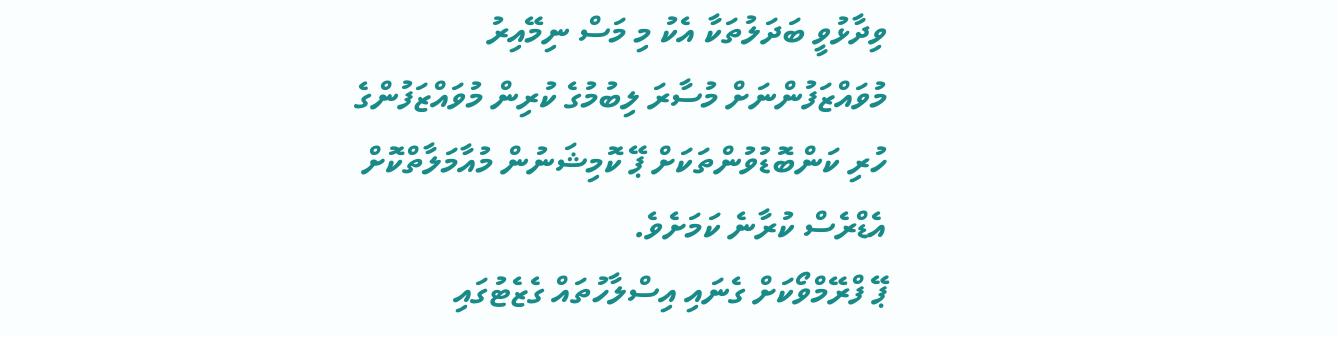ވިދާޅުވީ ބަދަލުތަކާ އެކު މި މަސް ނިމޭއިރު މުވައްޒަފުންނަށް މުސާރަ ލިބުމުގެ ކުރިން މުވައްޒަފުންގެ ހުރި ކަންބޮޑުވުންތަކަށް ޕޭ ކޮމިޝަނުން މުއާމަލާތްކޮށް އެޑްރެސް ކުރާނެ ކަމަށެވެ.
ޕޭ ފްރޭމްވޯކަށް ގެނައި އިސްލާހުތައް ގެޒެޓުގައި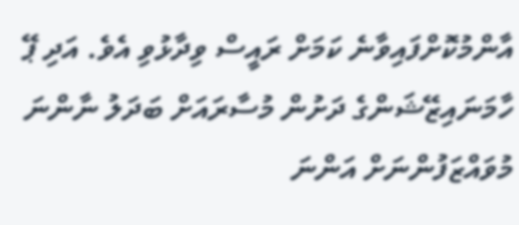އާންމުކޮށްފައިވާނެ ކަމަށް ރައީސް ވިދާޅުވި އެވެ. އަދި ޕޭ ހާމަނައިޒޭޝަންގެ ދަށުން މުސާރައަށް ބަދަލު ނާންނަ މުވައްޒަފުންނަށް އަންނަ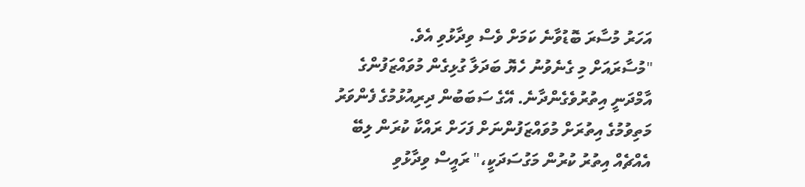އަހަރު މުސާރަ ބޮޑުވާނެ ކަމަށް ވެސް ވިދާޅުވި އެވެ.
"މުސާރައަށް މި ގެނެވުނު ހެޔޮ ބަދަލާ ގުޅިގެން މުވައްޒަފުންގެ އާމްދަނީ އިތުރުވެގެންދާނެ. އޭގެ ސަބަބުން ދިރިއުޅުމުގެ ފެންވަރު މަތިވުމުގެ އިތުރަށް މުވައްޒަފުންނަށް ފަހަށް ރައްކާ ކުރަން ލިބޭ އެއްޗެއް އިތުރު ކުރުން މަގުސަދަކީ،" ރައީސް ވިދާޅުވި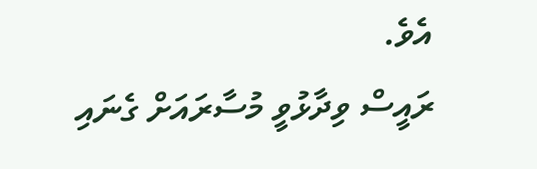އެވެ.
ރައީސް ވިދާޅުވީ މުސާރައަށް ގެނައި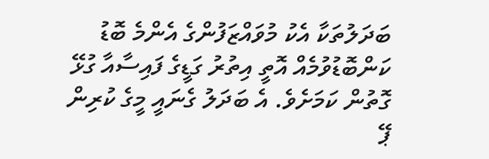ބަދަލުތަކާ އެކު މުވައްޒަފުންގެ އެންމެ ބޮޑު ކަންބޮޑުވުމެއް އޮތީ އިތުރު ގަޑީގެ ފައިސާއާ ގުޅޭ ގޮތުން ކަމަށެވެ. އެ ބަދަލު ގެނައީ މީގެ ކުރިން ޕޭ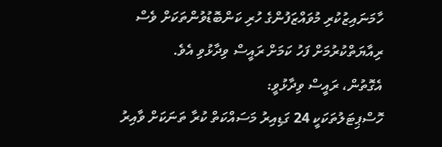ހާމަނައިޒުކުރި މުވައްޒަފުންގެ ހުރި ކަންބޮޑުވުންތަކަށް ވެސް ރިއާޔަތްކުރުމަށް ފަހު ކަމަށް ރައީސް ވިދާޅުވި އެވެ.
އެގޮތުން، ރައީސް ވިދާޅުވީ:
ހޮސްޕިޓަލުތަކަކީ 24 ގަޑިއިރު މަސައްކަތް ކުރާ ތަނަކަށް ވާއިރު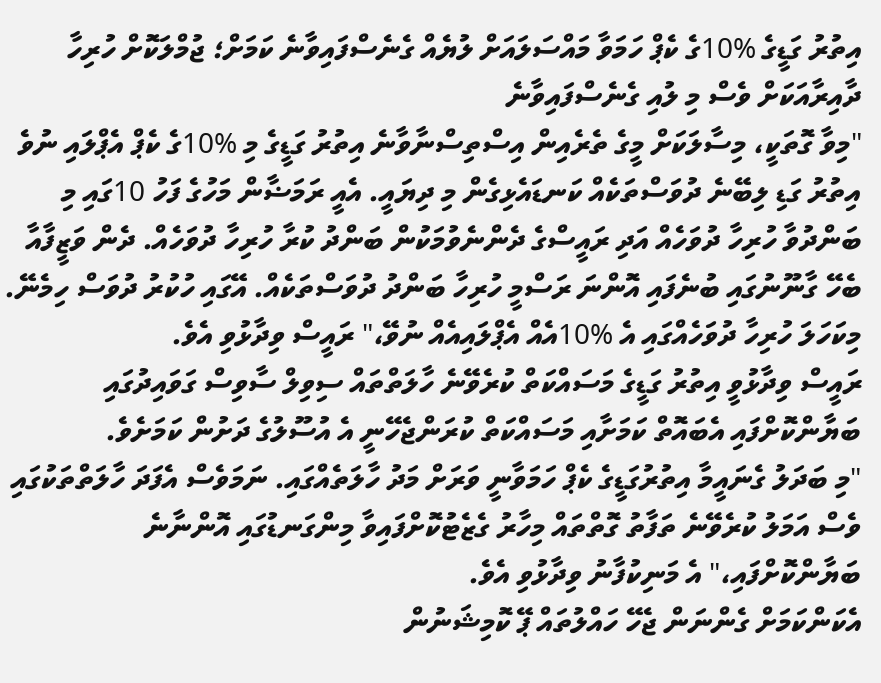އިތުރު ގަޑީގެ %10ގެ ކެޕް ހަމަވާ މައްސަލައަށް ލުޔެއް ގެނެސްފައިވާނެ ކަމަށް؛ ޖުމްލަކޮށް ހުރިހާ ދާއިރާއަކަށް ވެސް މި ލުއި ގެނެސްފައިވާނެ
"މިވާ ގޮތަކީ، މިސާލަކަށް މީގެ ތެރެއިން އިސްތިސްނާވާނެ އިތުރު ގަޑީގެ މި %10ގެ ކެޕް އެޕްލައި ނުވެ އިތުރު ގަޑި ލިބޭނެ ދުވަސްތަކެއް ކަނޑައެޅިގެން މި ދިޔައީ. އެއީ ރަމަޟާން މަހުގެ ފަހު 10ގައި މި ބަންދުވާ ހުރިހާ ދުވަހެއް އަދި ރައީސްގެ ދެންނެވުމަކުން ބަންދު ކުރާ ހުރިހާ ދުވަހެއް. ދެން ވަޒީފާއާ ބެހޭ ގާނޫނުގައި ބުނެފައި އޮންނަ ރަސްމީ ހުރިހާ ބަންދު ދުވަސްތަކެއް. އޭގައި ހުކުރު ދުވަސް ހިމެނޭ. މިކަހަލަ ހުރިހާ ދުވަހެއްގައި އެ %10އެއް އެޕްލައިއެއް ނުވޭ،" ރައީސް ވިދާޅުވި އެވެ.
ރައީސް ވިދާޅުވީ އިތުރު ގަޑީގެ މަސައްކަތް ކުރެވޭނެ ހާލަތްތައް ސިވިލް ސާވިސް ގަވައިދުގައި ބަޔާންކޮށްފައި އެބައޮތް ކަމަށާއި މަސައްކަތް ކުރަންޖެހޭނީ އެ އުސޫލުގެ ދަށުން ކަމަށެވެ.
"މި ބަދަލު ގެނައީމާ އިތުރުގަޑީގެ ކެޕް ހަމަވާނީ ވަރަށް މަދު ހާލަތެއްގައި. ނަމަވެސް އެފަދަ ހާލަތްތަކުގައި ވެސް އަމަލު ކުރެވޭނެ ތަފާތު ގޮތްތައް މިހާރު ގެޒެޓުކޮށްފައިވާ މިންގަނޑުގައި އޮންނާނެ ބަޔާންކޮށްފައި،" އެ މަނިކުފާނު ވިދާޅުވި އެވެ.
އެކަންކަމަށް ގެންނަން ޖެހޭ ހައްލުތައް ޕޭ ކޮމިޝަނުން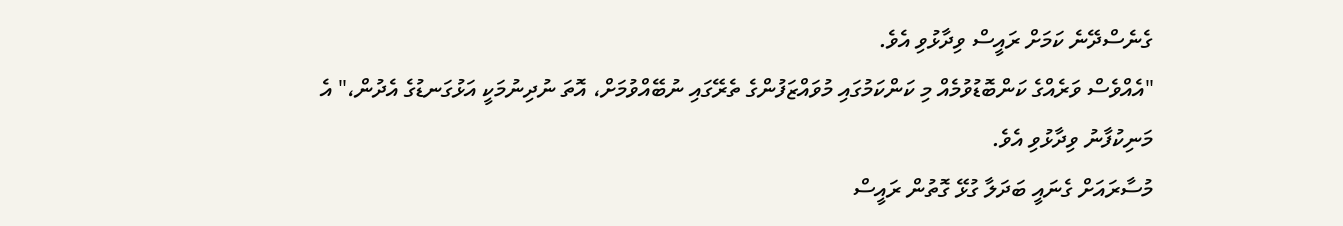ގެނެސްދޭނެ ކަމަށް ރައީސް ވިދާޅުވި އެވެ.
"އެއްވެސް ވަރެއްގެ ކަންބޮޑުވުމެއް މި ކަންކަމުގައި މުވައްޒަފުންގެ ތެރޭގައި ނުބޭއްވުމަށް، އޮތަ ނުދިނުމަކީ އަޅުގަނޑުގެ އެދުން،" އެ މަނިކުފާނު ވިދާޅުވި އެވެ.
މުސާރައަށް ގެނައީ ބަދަލާ ގުޅޭ ގޮތުން ރައީސް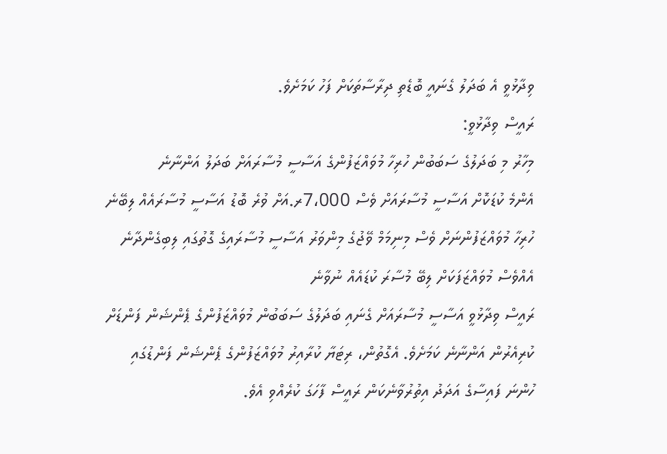ވިދާޅުވީ އެ ބަދަލު ގެނައީ ބޮޑެތި ދިރާސާތަކަށް ފަހު ކަމަށެވެ.
ރައީސް ވިދާޅުވީ:
މިހާރު މި ބަދަލުގެ ސަބަބުން ހުރިހާ މުވައްޒަފުންގެ އަސާސީ މުސާރައަށް ބަދަލު އަންނާނެ
އެންމެ ކުޑަކޮށް އަސާސީ މުސާރައަށް ވެސް 7،000ރ.އަށް ވުރެ ބޮޑު އަސާސީ މުސާރައެއް ލިބޭނެ
ހުރިހާ މުވައްޒަފުންނަށް ވެސް މިނިމަމް ވޭޖުގެ މިންވަރު އަސާސީ މުސާރައިގެ ގޮތުގައި ލިބިގެންދާނެ
އެއްވެސް މުވައްޒަފަކަށް ލިބޭ މުސާރަ ކުޑައެއް ނުވާނެ
ރައީސް ވިދާޅުވީ އަސާސީ މުސާރައަށް ގެނައި ބަދަލުގެ ސަބަބުން މުވައްޒަފުންގެ ޕެންޝަން ފަންޑަށް ކުރިއެރުން އަންނާނެ ކަމަށެވެ. އެގޮތުން، ރިޓަޔާ ކުރާއިރު މުވައްޒަފުންގެ ޕެންޝަން ފަންޑުގައި ހުންނަ ފައިސާގެ އަދަދު އިތުރުވާނެކަން ރައީސް ފާހަގަ ކުރެއްވި އެވެ.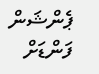ޕެންޝަން ފަންޑަށް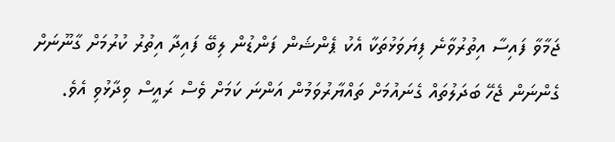ޖަމާވާ ފައިސާ އިތުރުވާނެ ފިޔަވަޅުތަކާ އެކު ޕެންޝަން ފަންޑުން ލިބޭ ފައިދާ އިތުރު ކުރުމަށް ގާނޫނަށް ގެންނަން ޖެހޭ ބަދަލުތައް ގެނައުމަށް ތައްޔާރުވަމުން އަންނަ ކަމަށް ވެސް ރައީސް ވިދާޅުވި އެވެ.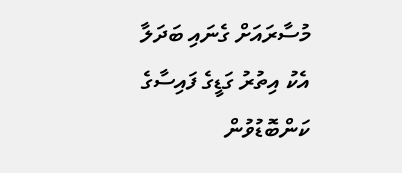މުސާރައަށް ގެނައި ބަދަލާ އެކު އިތުރު ގަޑީގެ ފައިސާގެ ކަންބޮޑުވުން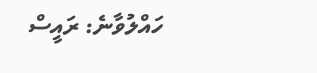ހައްލުވާނެ: ރައީސް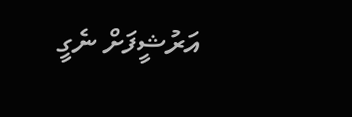އަރުޝީފަށް ނެގީ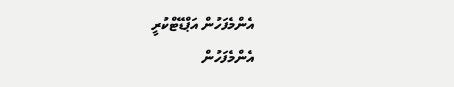އެންމެފަހުން އަޕްޑޭޓްކުރީ
އެންމެފަހުން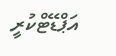އަޕްޑޭޓްކުރީ